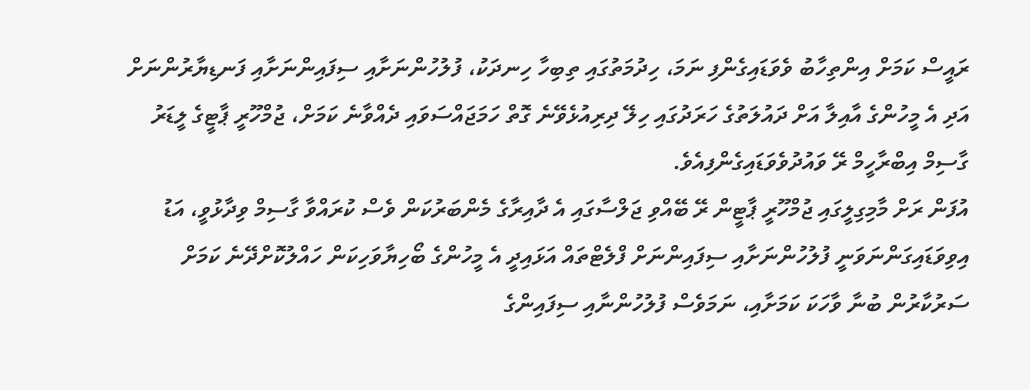ރައީސް ކަމަށް އިންތިހާބު ވެވަޑައިގެންފި ނަމަ، ހިދުމަތުގައި ތިބިހާ ހިނދަކު، ފުލުހުންނަށާއި ސިފައިންނަށާއި ފަނޑިޔާރުންނަށް އަދި އެ މީހުންގެ އާއިލާ އަށް ދައުލަތުގެ ހަރަދުގައި ހިލޭ ދިރިއުޅެވޭނެ ގޮތް ހަމަޖައްސަވައި ދެއްވާނެ ކަމަށް، ޖުމްހޫރީ ޕާޓީގެ ލީޑަރު ގާސިމް އިބްރާހީމް ރޭ ވައުދުވެވަޑައިގެންފިއެވެ.
އުފަން ރަށް މާމިގިލީގައި ޖުމްހޫރީ ޕާޓީން ރޭ ބޭއްވި ޖަލްސާގައި އެ ދާއިރާގެ މެންބަރުކަން ވެސް ކުރައްވާ ގާސިމް ވިދާޅުވީ، އަޑު އިވިވަޑައިގަންނަވަނީ ފުލުހުންނަށާއި ސިފައިންނަށް ފްލެޓްތައް އަޅައިދީ އެ މީހުންގެ ބޯހިޔާވަހިކަން ހައްލުކޮށްދޭނެ ކަމަށް ސަރުކާރުން ބުނާ ވާހަކަ ކަމަށާއި، ނަމަވެސް ފުލުހުންނާއި ސިފައިންގެ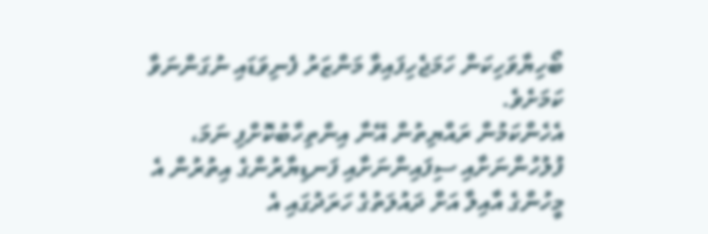ބޯހިޔާވަހިކަން ހަމަޖެހިފައިވާ މަންޒަރު ފެނިވަޑައި ނުގަންނަވާ ކަމަށެވެ.
އެހެންކަމުން ރައްޔިތުން އޭނާ އިންތިހާބުކޮށްފި ނަމަ، ފުލުހުންނަށާއި ސިފައިންނަށާއި ފަނޑިޔާރުންގެ އިތުރުން އެ މީހުންގެ އާއިލާ އަށް ދައުލަތުގެ ހަރަދުގައި އެ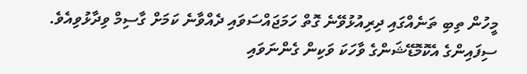މީހުން ތިބި ތަނެއްގައި ދިރިއުޅުވޭނެ ގޮތް ހަމަޖައްސަވައި ދެއްވާނެ ކަމަށް ގާސިމް ވިދާޅުވިއެވެ.
ސިފައިންގެ އެކޮމޮޑޭޝަންގެ ވާހަކަ ވަކިން ގެންނަވައި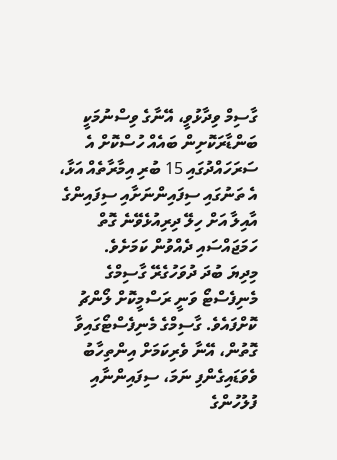ގާސިމް ވިދާޅުވީ، އޭނާގެ ވިސްނުމަކީ ބަންޑާރަކޮށިން ބައެއް ހުސްކޮށް އެ ސަރަހައްދުގައި 15 ބުރި އިމާރާތެއް އަޅާ، އެ ތަނުގައި ސިފައިންނަށާއި ސިފައިންގެ އާއިލާ އަށް ހިލޭ ދިރިއުޅެވޭނެ ގޮތް ހަމަޖައްސައި ދެއްވުން ކަމަށެވެ.
މިދިޔަ ބުދަ ދުވަހުގެރޭ ގާސިމްގެ މެނިފެސްޓޯ ވަނީ ރަސްމީކޮށް ލޯންޗު ކޮށްފައެވެ. ގާސިމްގެ މެނިފެސްޓޯގައިވާ ގޮތުން، އޭނާ ވެރިކަމަށް އިންތިހާބު ވެވަޑައިގެންފި ނަމަ، ސިފައިންނާއި ފުލުހުންގެ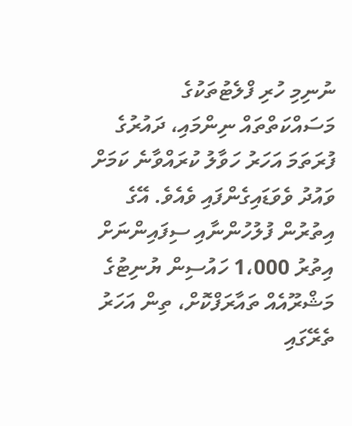ނުނިމި ހުރި ފްލެޓުތަކުގެ މަސައްކަތްތައް ނިންމައި، ދައުރުގެ ފުރަތަމަ އަހަރު ހަވާލު ކުރައްވާނެ ކަމަށް ވައުދު ވެވަޑައިގެންފައި ވެއެވެ. އޭގެ އިތުރުން ފުލުހުންނާއި ސިފައިންނަށް އިތުރު 1،000 ހައުސިން ޔުނިޓުގެ މަޝްރޫއެއް ތައާރަފްކޮށް، ތިން އަހަރު ތެރޭގައި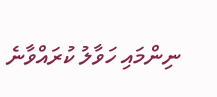ނިންމައި ހަވާލު ކުރައްވާނެ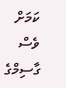ކަމަށް ވެސް ގާސިމްގެ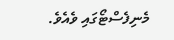މެނިފެސްޓޯގައި ވެއެވެ.